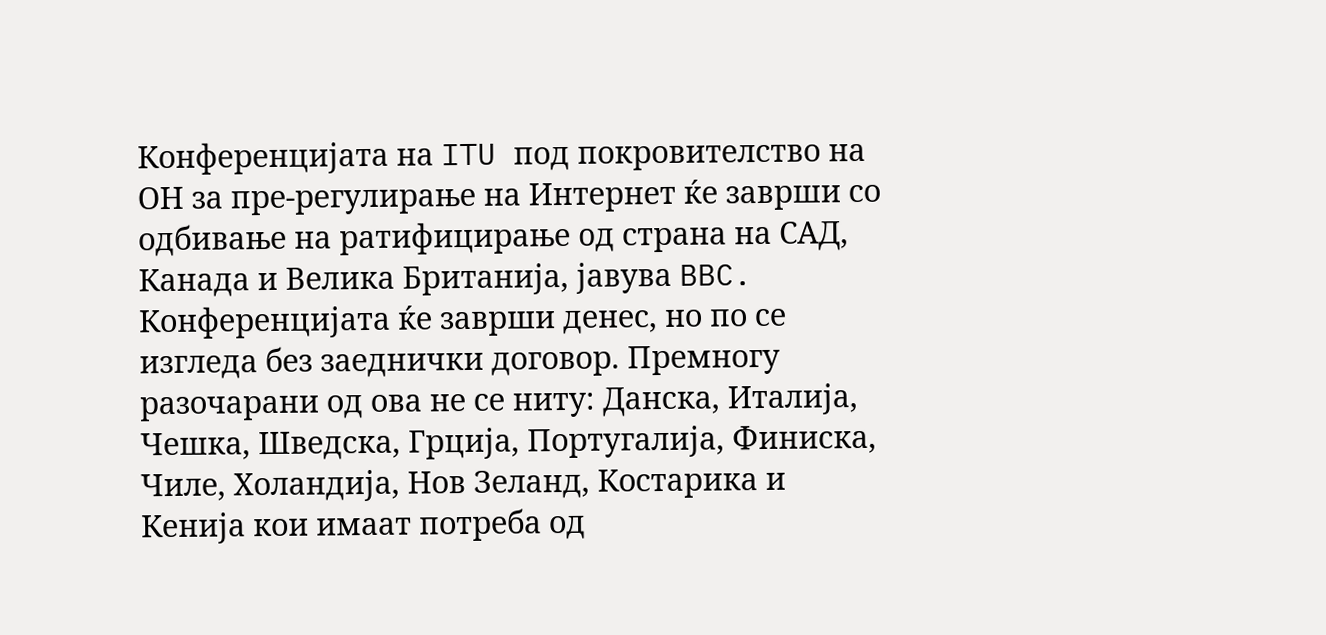Конференцијата на ITU под покровителство на ОН за пре-регулирање на Интернет ќе заврши со одбивање на ратифицирање oд страна на САД, Канада и Велика Британија, јавува BBC. Конференцијата ќе заврши денес, но по се изгледа без заеднички договор. Премногу разочарани од ова не се ниту: Данска, Италија, Чешка, Шведска, Грција, Португалија, Финиска, Чиле, Холандија, Нов Зеланд, Костарика и Кенија кои имаат потреба од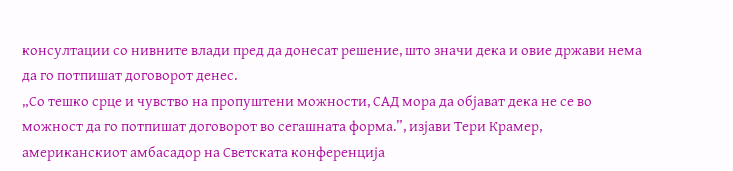консултации со нивните влади пред да донесат решение, што значи дека и овие држави нема да го потпишат договорот денес.
„Со тешко срце и чувство на пропуштени можности, САД мора да објават дека не се во можност да го потпишат договорот во сегашната форма.”, изјави Тери Крамер, американскиот амбасадор на Светската конференција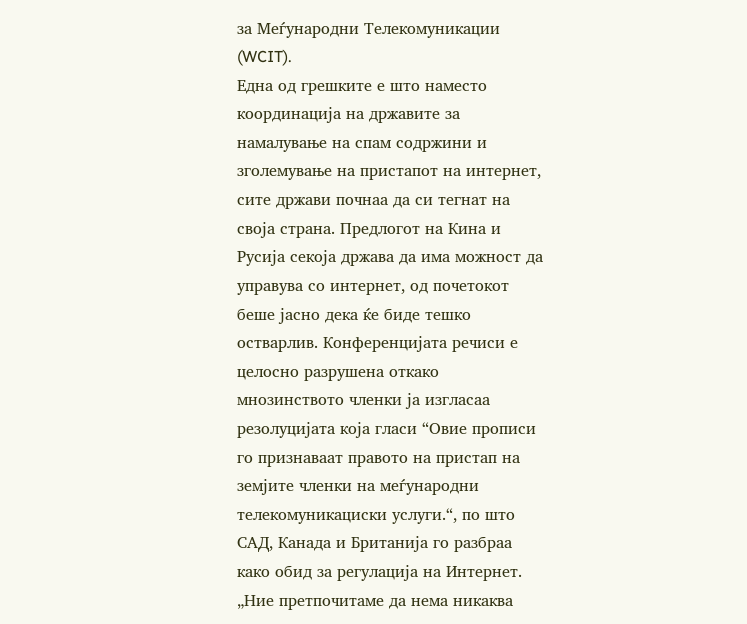за Меѓународни Телекомуникации (WCIT).
Една од грешките е што наместо координација на државите за намалување на спам содржини и зголемување на пристапот на интернет, сите држави почнаа да си тегнат на своја страна. Предлогот на Кина и Русија секоја држава да има можност да управува со интернет, од почетокот беше јасно дека ќе биде тешко остварлив. Конференцијата речиси е целосно разрушена откако мнозинството членки ја изгласаа резолуцијата која гласи “Овие прописи го признаваат правото на пристап на земјите членки на меѓународни телекомуникациски услуги.“, по што САД, Канада и Британија го разбраа како обид за регулација на Интернет.
„Ние претпочитаме да нема никаква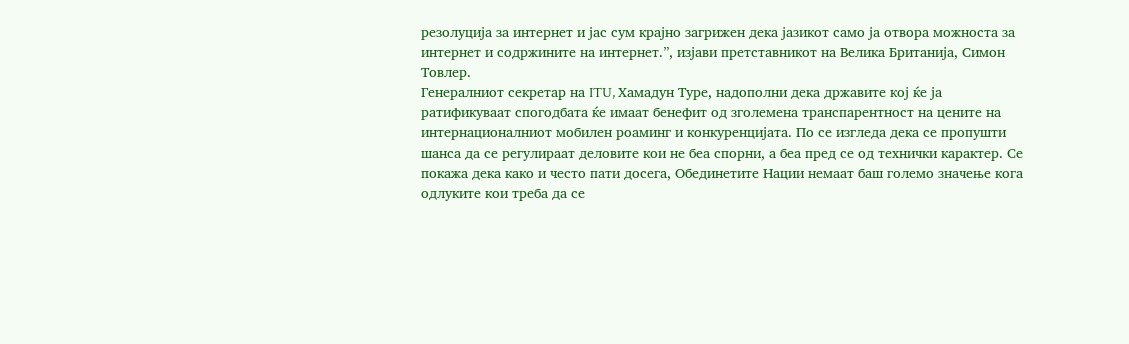резолуција за интернет и јас сум крајно загрижен дека јазикот само ја отвора можноста за интернет и содржините на интернет.”, изјави претставникот на Велика Британија, Симон Товлер.
Генералниот секретар на ITU, Хамадун Туре, надополни дека државите кој ќе ја ратификуваат спогодбата ќе имаат бенефит од зголемена транспарентност на цените на интернационалниот мобилен роаминг и конкуренцијата. По се изгледа дека се пропушти шанса да се регулираат деловите кои не беа спорни, а беа пред се од технички карактер. Се покажа дека како и често пати досега, Обединетите Нации немаат баш големо значење кога одлуките кои треба да се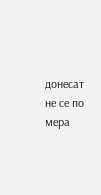донесат не се по мера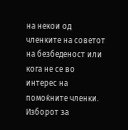на некои од членките на советот на безбеденост или кога не се во интерес на помоќните членки.
Изборот за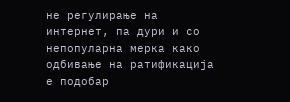не регулирање на интернет, па дури и со непопуларна мерка како одбивање на ратификација е подобар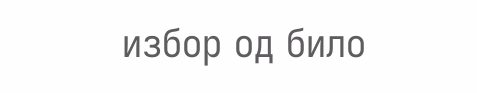избор од било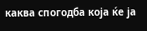каква спогодба која ќе ја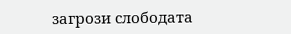загрози слободата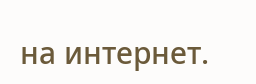на интернет.